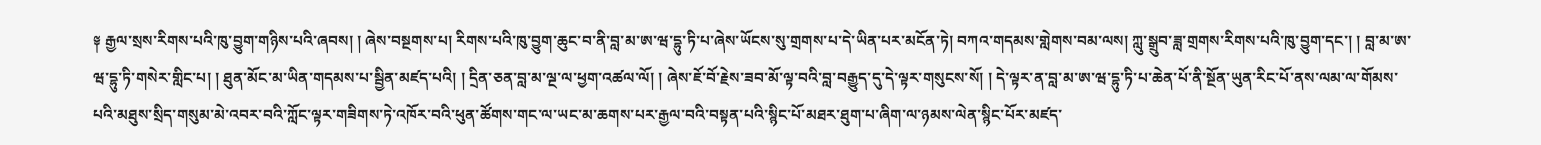༈ རྒྱལ་སྲས་རིགས་པའི་ཁུ་བྱུག་གཉིས་པའི་ཞབས། ། ཞེས་བསྔགས་པ། རིགས་པའི་ཁུ་བྱུག་ཆུང་བ་ནི་བླ་མ་ཨ་ཝ་དྷུ་ཏི་པ་ཞེས་ཡོངས་སུ་གྲགས་པ་དེ་ཡིན་པར་མངོན་ཏེ། བཀའ་གདམས་གླེགས་བམ་ལས། ཀླུ་སྒྲུབ་ཟླ་གྲགས་རིགས་པའི་ཁུ་བྱུག་དང་། ། བླ་མ་ཨ་ཝ་དྷུ་ཏི་གསེར་གླིང་པ། ། ཐུན་མོང་མ་ཡིན་གདམས་པ་སྦྱིན་མཛད་པའི། ། དྲིན་ཅན་བླ་མ་ལྔ་ལ་ཕྱག་འཚལ་ལོ། ། ཞེས་ཇོ་བོ་རྗེས་ཟབ་མོ་ལྟ་བའི་བླ་བརྒྱུད་དུ་དེ་ལྟར་གསུངས་སོ། ། དེ་ལྟར་ན་བླ་མ་ཨ་ཝ་དྷུ་ཏི་པ་ཆེན་པོ་ནི་སྔོན་ཡུན་རིང་པོ་ནས་ལམ་ལ་གོམས་པའི་མཐུས་སྲིད་གསུམ་མེ་འབར་བའི་ཀློང་ལྟར་གཟིགས་ཏེ་འཁོར་བའི་ཕུན་ཚོགས་གང་ལ་ཡང་མ་ཆགས་པར་རྒྱལ་བའི་བསྟན་པའི་སྙིང་པོ་མཐར་ཐུག་པ་ཞིག་ལ་ཉམས་ལེན་སྙིང་པོར་མཛད་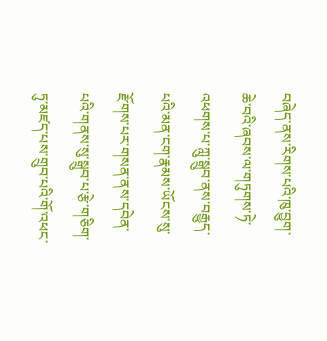བཞེད་ནས་རིགས་པའི་ཁུ་བྱུག་ཆེ་བའི་ཞབས་ལ་གཏུགས་ཏེ་འཕགས་པ་ཀླུ་སྒྲུབ་ནས་བརྒྱུད་པའི་མན་ངག་རྣམས་ཡོངས་སུ་རྫོགས་པར་གསན་ནས་དབེན་པའི་གནས་སུ་སྒྲུབ་པ་རྩེ་གཅིག་ཏུ་མཛད་པས་གྲུབ་པའི་གོ་འཕང་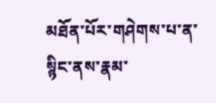མཐོན་པོར་གཤེགས་པ་ན་སྙིང་ནས་རྣམ་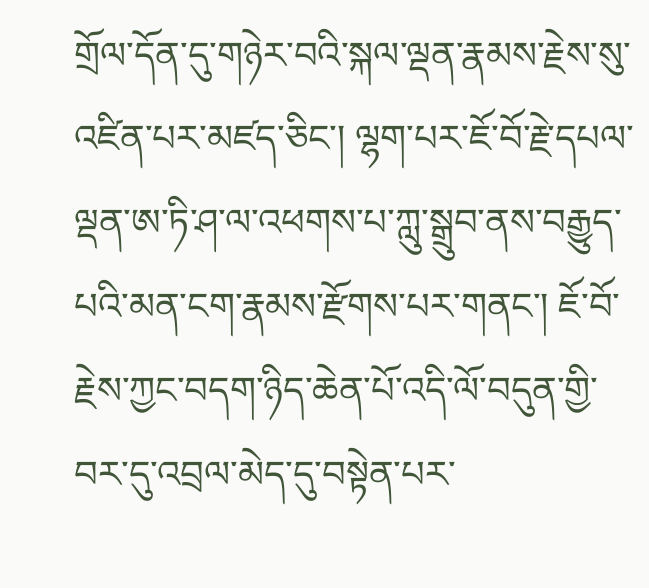གྲོལ་དོན་དུ་གཉེར་བའི་སྐལ་ལྡན་རྣམས་རྗེས་སུ་འཛིན་པར་མཛད་ཅིང་། ལྷག་པར་ཇོ་བོ་རྗེ་དཔལ་ལྡན་ཨ་ཏི་ཤ་ལ་འཕགས་པ་ཀླུ་སྒྲུབ་ནས་བརྒྱུད་པའི་མན་ངག་རྣམས་རྫོགས་པར་གནང་། ཇོ་བོ་རྗེས་ཀྱང་བདག་ཉིད་ཆེན་པོ་འདི་ལོ་བདུན་གྱི་བར་དུ་འབྲལ་མེད་དུ་བསྟེན་པར་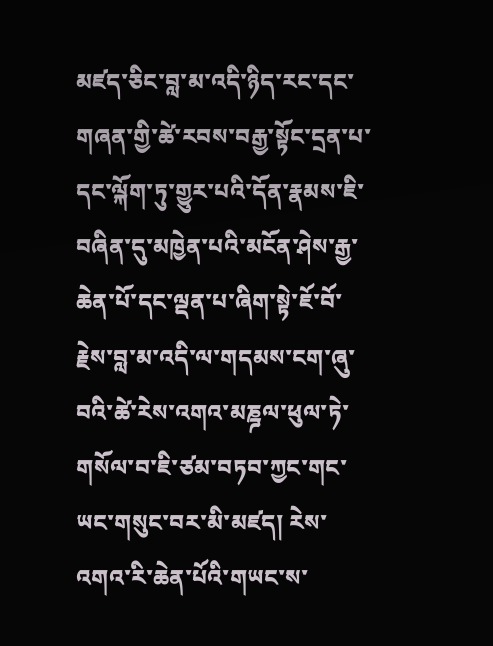མཛད་ཅིང་བླ་མ་འདི་ཉིད་རང་དང་གཞན་གྱི་ཚེ་རབས་བརྒྱ་སྟོང་དྲན་པ་དང་ལྐོག་ཏུ་གྱུར་པའི་དོན་རྣམས་ཇི་བཞིན་དུ་མཁྱེན་པའི་མངོན་ཤེས་རྒྱ་ཆེན་པོ་དང་ལྡན་པ་ཞིག་སྟེ་ཇོ་བོ་རྗེས་བླ་མ་འདི་ལ་གདམས་ངག་ཞུ་བའི་ཚེ་རེས་འགའ་མཎྜལ་ཕུལ་ཏེ་གསོལ་བ་ཇི་ཙམ་བཏབ་ཀྱང་གང་ཡང་གསུང་བར་མི་མཛད། རེས་འགའ་རི་ཆེན་པོའི་གཡང་ས་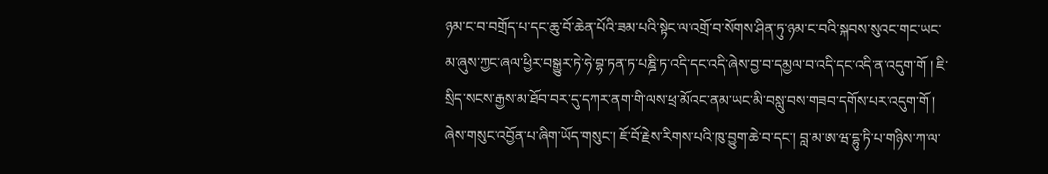ཉམ་ང་བ་བགྲོད་པ་དང་ཆུ་བོ་ཆེན་པོའི་ཟམ་པའི་སྟེང་ལ་འགྲོ་བ་སོགས་ཤིན་ཏུ་ཉམ་ང་བའི་སྐབས་སུའང་གང་ཡང་མ་ཞུས་ཀྱང་ཞལ་ཕྱིར་བསྒྱུར་ཏེ་ཧེ་བྷ་ཏན་ཏ་པཎྜི་ཏ་འདི་དང་འདི་ཞེས་བྱ་བ་དམྱལ་བ་འདི་དང་འདི་ན་འདུག་གོ ། ཇི་སྲིད་སངས་རྒྱས་མ་ཐོབ་བར་དུ་དཀར་ནག་གི་ལས་ཕྲ་མོའང་ནམ་ཡང་མི་བསླུ་བས་གཟབ་དགོས་པར་འདུག་གོ ། ཞེས་གསུང་འབྱོན་པ་ཞིག་ཡོད་གསུང་། ཇོ་བོ་རྗེས་རིགས་པའི་ཁུ་བྱུག་ཆེ་བ་དང་། བླ་མ་ཨ་ཝ་དྷུ་ཏི་པ་གཉིས་ཀ་ལ་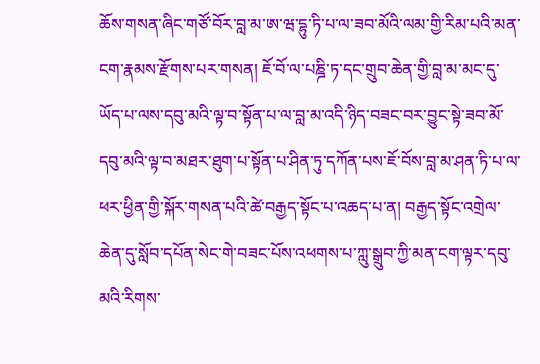ཆོས་གསན་ཞིང་གཙོ་བོར་བླ་མ་ཨ་ཝ་དྷུ་ཏི་པ་ལ་ཟབ་མོའི་ལམ་གྱི་རིམ་པའི་མན་ངག་རྣམས་རྫོགས་པར་གསན། ཇོ་བོ་ལ་པཎྜི་ཏ་དང་གྲུབ་ཆེན་གྱི་བླ་མ་མང་དུ་ཡོད་པ་ལས་དབུ་མའི་ལྟ་བ་སྟོན་པ་ལ་བླ་མ་འདི་ཉིད་བཟང་བར་བྱུང་སྟེ་ཟབ་མོ་དབུ་མའི་ལྟ་བ་མཐར་ཐུག་པ་སྟོན་པ་ཤིན་ཏུ་དཀོན་པས་ཇོ་བོས་བླ་མ་ཤན་ཏི་པ་ལ་ཕར་ཕྱིན་གྱི་སྐོར་གསན་པའི་ཚེ་བརྒྱད་སྟོང་པ་འཆད་པ་ན། བརྒྱད་སྟོང་འགྲེལ་ཆེན་དུ་སློབ་དཔོན་སེང་གེ་བཟང་པོས་འཕགས་པ་ཀླུ་སྒྲུབ་ཀྱི་མན་ངག་ལྟར་དབུ་མའི་རིགས་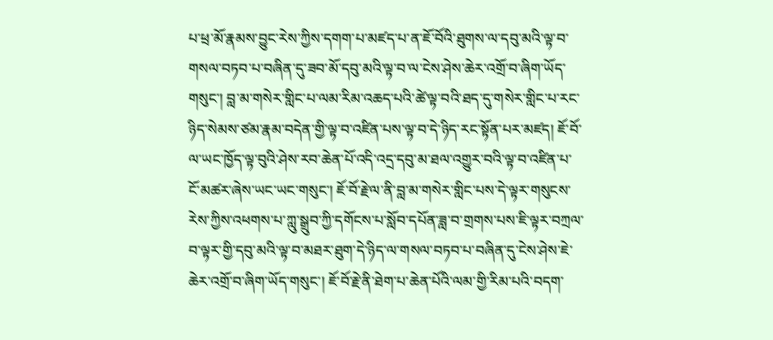པ་ཕྲ་མོ་རྣམས་བྱུང་རེས་ཀྱིས་དགག་པ་མཛད་པ་ན་ཇོ་བོའི་ཐུགས་ལ་དབུ་མའི་ལྟ་བ་གསལ་བཏབ་པ་བཞིན་དུ་ཟབ་མོ་དབུ་མའི་ལྟ་བ་ལ་ངེས་ཤེས་ཆེར་འགྲོ་བ་ཞིག་ཡོད་གསུང་། བླ་མ་གསེར་གླིང་པ་ལམ་རིམ་འཆད་པའི་ཚེ་ལྟ་བའི་ཐད་དུ་གསེར་གླིང་པ་རང་ཉིད་སེམས་ཙམ་རྣམ་བདེན་གྱི་ལྟ་བ་འཛིན་པས་ལྟ་བ་དེ་ཉིད་རང་སྟོན་པར་མཛད། ཇོ་བོ་ལ་ཡང་ཁྱོད་ལྟ་བུའི་ཤེས་རབ་ཆེན་པོ་འདི་འདྲ་དབུ་མ་ཐལ་འགྱུར་བའི་ལྟ་བ་འཛིན་པ་ངོ་མཚར་ཞེས་ཡང་ཡང་གསུང་། ཇོ་བོ་རྗེ་ལ་ནི་བླ་མ་གསེར་གླིང་པས་དེ་ལྟར་གསུངས་རེས་ཀྱིས་འཕགས་པ་ཀླུ་སྒྲུབ་ཀྱི་དགོངས་པ་སློབ་དཔོན་ཟླ་བ་གྲགས་པས་ཇི་ལྟར་བཀྲལ་བ་ལྟར་གྱི་དབུ་མའི་ལྟ་བ་མཐར་ཐུག་དེ་ཉིད་ལ་གསལ་བཏབ་པ་བཞིན་དུ་ངེས་ཤེས་ཇེ་ཆེར་འགྲོ་བ་ཞིག་ཡོད་གསུང་། ཇོ་བོ་རྗེ་ནི་ཐེག་པ་ཆེན་པོའི་ལམ་གྱི་རིམ་པའི་བདག་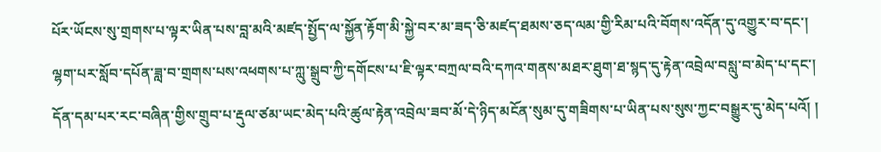པོར་ཡོངས་སུ་གྲགས་པ་ལྟར་ཡིན་པས་བླ་མའི་མཛད་སྤྱོད་ལ་སྐྱོན་རྟོག་མི་སྐྱེ་བར་མ་ཟད་ཅི་མཛད་ཐམས་ཅད་ལམ་གྱི་རིམ་པའི་བོགས་འདོན་དུ་འགྱུར་བ་དང་། ལྷག་པར་སློབ་དཔོན་ཟླ་བ་གྲགས་པས་འཕགས་པ་ཀླུ་སྒྲུབ་ཀྱི་དགོངས་པ་ཇི་ལྟར་བཀྲལ་བའི་དཀའ་གནས་མཐར་ཐུག་ཐ་སྙད་དུ་རྟེན་འབྲེལ་བསླུ་བ་མེད་པ་དང་། དོན་དམ་པར་རང་བཞིན་གྱིས་གྲུབ་པ་རྡུལ་ཙམ་ཡང་མེད་པའི་ཚུལ་རྟེན་འབྲེལ་ཟབ་མོ་དེ་ཉིད་མངོན་སུམ་དུ་གཟིགས་པ་ཡིན་པས་སུས་ཀྱང་བསྒྱུར་དུ་མེད་པའོ། །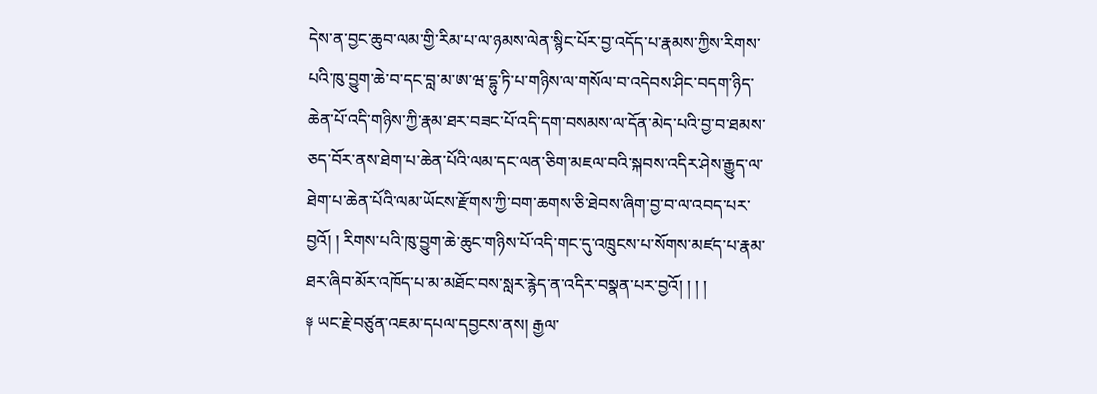དེས་ན་བྱང་ཆུབ་ལམ་གྱི་རིམ་པ་ལ་ཉམས་ལེན་སྙིང་པོར་བྱ་འདོད་པ་རྣམས་ཀྱིས་རིགས་པའི་ཁུ་བྱུག་ཆེ་བ་དང་བླ་མ་ཨ་ཝ་དྷུ་ཏི་པ་གཉིས་ལ་གསོལ་བ་འདེབས་ཤིང་བདག་ཉིད་ཆེན་པོ་འདི་གཉིས་ཀྱི་རྣམ་ཐར་བཟང་པོ་འདི་དག་བསམས་ལ་དོན་མེད་པའི་བྱ་བ་ཐམས་ཅད་བོར་ནས་ཐེག་པ་ཆེན་པོའི་ལམ་དང་ལན་ཅིག་མཇལ་བའི་སྐབས་འདིར་ཤེས་རྒྱུད་ལ་ཐེག་པ་ཆེན་པོའི་ལམ་ཡོངས་རྫོགས་ཀྱི་བག་ཆགས་ཅི་ཐེབས་ཞིག་བྱ་བ་ལ་འབད་པར་བྱའོ། ། རིགས་པའི་ཁུ་བྱུག་ཆེ་ཆུང་གཉིས་པོ་འདི་གང་དུ་འཁྲུངས་པ་སོགས་མཛད་པ་རྣམ་ཐར་ཞིབ་མོར་འཁོད་པ་མ་མཐོང་བས་སླར་རྙེད་ན་འདིར་བསྣན་པར་བྱའོ། ། ། །
༈ ཡང་རྗེ་བཙུན་འཇམ་དཔལ་དབྱངས་ནས། རྒྱལ་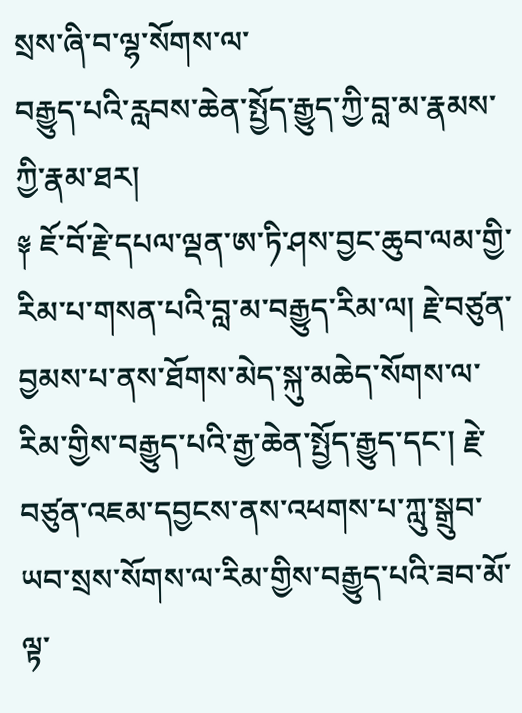སྲས་ཞི་བ་ལྷ་སོགས་ལ་
བརྒྱུད་པའི་རླབས་ཆེན་སྤྱོད་རྒྱུད་ཀྱི་བླ་མ་རྣམས་ཀྱི་རྣམ་ཐར།
༈ ཇོ་བོ་རྗེ་དཔལ་ལྡན་ཨ་ཏི་ཤས་བྱང་ཆུབ་ལམ་གྱི་རིམ་པ་གསན་པའི་བླ་མ་བརྒྱུད་རིམ་ལ། རྗེ་བཙུན་བྱམས་པ་ནས་ཐོགས་མེད་སྐུ་མཆེད་སོགས་ལ་རིམ་གྱིས་བརྒྱུད་པའི་རྒྱ་ཆེན་སྤྱོད་རྒྱུད་དང་། རྗེ་བཙུན་འཇམ་དབྱངས་ནས་འཕགས་པ་ཀླུ་སྒྲུབ་ཡབ་སྲས་སོགས་ལ་རིམ་གྱིས་བརྒྱུད་པའི་ཟབ་མོ་ལྟ་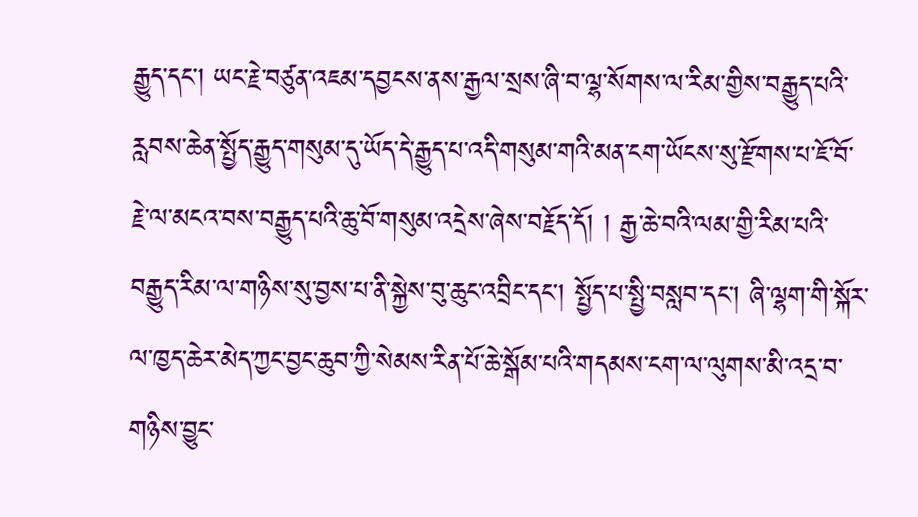རྒྱུད་དང་། ཡང་རྗེ་བཙུན་འཇམ་དབྱངས་ནས་རྒྱལ་སྲས་ཞི་བ་ལྷ་སོགས་ལ་རིམ་གྱིས་བརྒྱུད་པའི་རླབས་ཆེན་སྤྱོད་རྒྱུད་གསུམ་དུ་ཡོད་དེ་རྒྱུད་པ་འདི་གསུམ་གའི་མན་ངག་ཡོངས་སུ་རྫོགས་པ་ཇོ་བོ་རྗེ་ལ་མངའ་བས་བརྒྱུད་པའི་ཆུ་བོ་གསུམ་འདྲེས་ཞེས་བརྗོད་དོ། ། རྒྱ་ཆེ་བའི་ལམ་གྱི་རིམ་པའི་བརྒྱུད་རིམ་ལ་གཉིས་སུ་བྱས་པ་ནི་སྐྱེས་བུ་ཆུང་འབྲིང་དང་། སྤྱོད་པ་སྤྱི་བསླབ་དང་། ཞི་ལྷག་གི་སྐོར་ལ་ཁྱད་ཆེར་མེད་ཀྱང་བྱང་ཆུབ་ཀྱི་སེམས་རིན་པོ་ཆེ་སྒོམ་པའི་གདམས་ངག་ལ་ལུགས་མི་འདྲ་བ་གཉིས་བྱུང་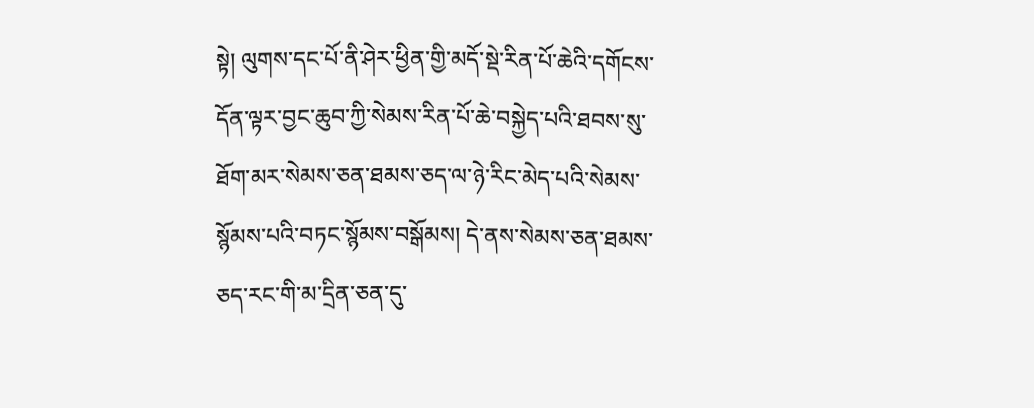སྟེ། ལུགས་དང་པོ་ནི་ཤེར་ཕྱིན་གྱི་མདོ་སྡེ་རིན་པོ་ཆེའི་དགོངས་དོན་ལྟར་བྱང་ཆུབ་ཀྱི་སེམས་རིན་པོ་ཆེ་བསྐྱེད་པའི་ཐབས་སུ་ཐོག་མར་སེམས་ཅན་ཐམས་ཅད་ལ་ཉེ་རིང་མེད་པའི་སེམས་སྙོམས་པའི་བཏང་སྙོམས་བསྒོམས། དེ་ནས་སེམས་ཅན་ཐམས་ཅད་རང་གི་མ་དྲིན་ཅན་དུ་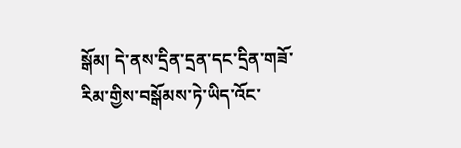སྒོམ། དེ་ནས་དྲིན་དྲན་དང་དྲིན་གཟོ་རིམ་གྱིས་བསྒོམས་ཏེ་ཡིད་འོང་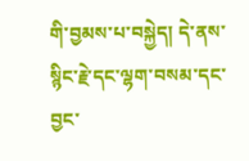གི་བྱམས་པ་བསྐྱེད། དེ་ནས་སྙིང་རྗེ་དང་ལྷག་བསམ་དང་བྱང་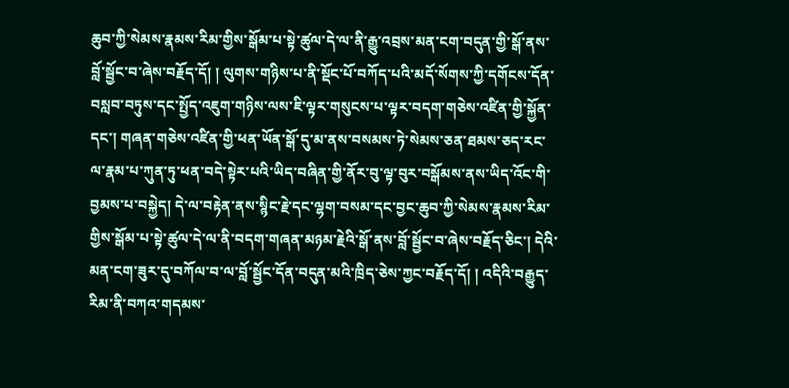ཆུབ་ཀྱི་སེམས་རྣམས་རིམ་གྱིས་སྒོམ་པ་སྟེ་ཚུལ་དེ་ལ་ནི་རྒྱུ་འབྲས་མན་ངག་བདུན་གྱི་སྒོ་ནས་བློ་སྦྱོང་བ་ཞེས་བརྗོད་དོ། ། ལུགས་གཉིས་པ་ནི་སྡོང་པོ་བཀོད་པའི་མདོ་སོགས་ཀྱི་དགོངས་དོན་བསླབ་བཏུས་དང་སྤྱོད་འཇུག་གཉིས་ལས་ཇི་ལྟར་གསུངས་པ་ལྟར་བདག་གཅེས་འཛིན་གྱི་སྐྱོན་དང་། གཞན་གཅེས་འཛིན་གྱི་ཕན་ཡོན་སྒོ་དུ་མ་ནས་བསམས་ཏེ་སེམས་ཅན་ཐམས་ཅད་རང་ལ་རྣམ་པ་ཀུན་ཏུ་ཕན་བདེ་སྟེར་པའི་ཡིད་བཞིན་གྱི་ནོར་བུ་ལྟ་བུར་བསྒོམས་ནས་ཡིད་འོང་གི་བྱམས་པ་བསྐྱེད། དེ་ལ་བརྟེན་ནས་སྙིང་རྗེ་དང་ལྷག་བསམ་དང་བྱང་ཆུབ་ཀྱི་སེམས་རྣམས་རིམ་གྱིས་སྒོམ་པ་སྟེ་ཚུལ་དེ་ལ་ནི་བདག་གཞན་མཉམ་རྗེའི་སྒོ་ནས་བློ་སྦྱོང་བ་ཞེས་བརྗོད་ཅིང་། དེའི་མན་ངག་ཟུར་དུ་བཀོལ་བ་ལ་བློ་སྦྱོང་དོན་བདུན་མའི་ཁྲིད་ཅེས་ཀྱང་བརྗོད་དོ། ། འདིའི་བརྒྱུད་རིམ་ནི་བཀའ་གདམས་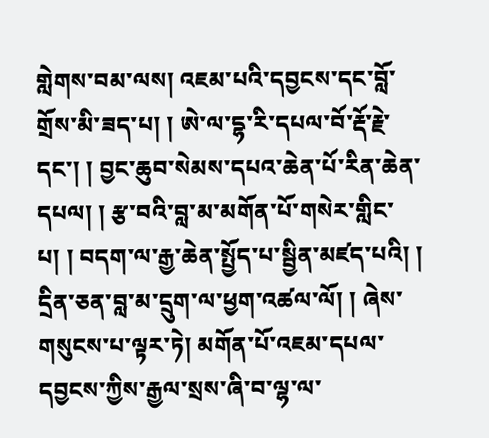གླེགས་བམ་ལས། འཇམ་པའི་དབྱངས་དང་བློ་གྲོས་མི་ཟད་པ། ། ཨེ་ལ་དྷ་རི་དཔལ་བོ་རྡོ་རྗེ་དང་། ། བྱང་ཆུབ་སེམས་དཔའ་ཆེན་པོ་རིན་ཆེན་དཔལ། ། རྩ་བའི་བླ་མ་མགོན་པོ་གསེར་གླིང་པ། ། བདག་ལ་རྒྱ་ཆེན་སྤྱོད་པ་སྦྱིན་མཛད་པའི། ། དྲིན་ཅན་བླ་མ་དྲུག་ལ་ཕྱག་འཚལ་ལོ། ། ཞེས་གསུངས་པ་ལྟར་ཏེ། མགོན་པོ་འཇམ་དཔལ་དབྱངས་ཀྱིས་རྒྱལ་སྲས་ཞི་བ་ལྷ་ལ་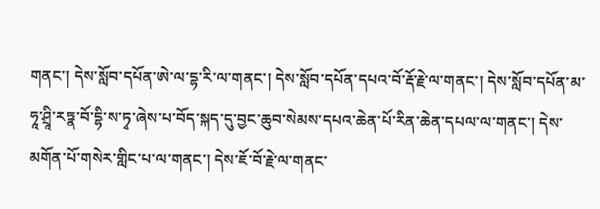གནང་། དེས་སློབ་དཔོན་ཨེ་ལ་དྷ་རི་ལ་གནང་། དེས་སློབ་དཔོན་དཔའ་བོ་རྡོ་རྗེ་ལ་གནང་། དེས་སློབ་དཔོན་མ་ཧཱ་ཤྲཱི་རཏྣ་བོ་དྷི་ས་ཏྭ་ཞེས་པ་བོད་སྐད་དུ་བྱང་ཆུབ་སེམས་དཔའ་ཆེན་པོ་རིན་ཆེན་དཔལ་ལ་གནང་། དེས་མགོན་པོ་གསེར་གླིང་པ་ལ་གནང་། དེས་ཇོ་བོ་རྗེ་ལ་གནང་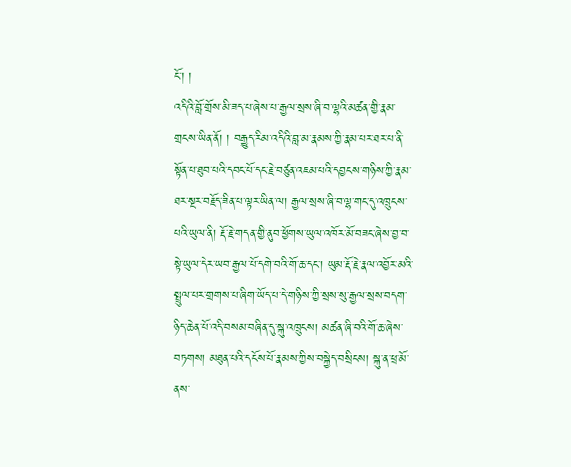ངོ་། །
འདིའི་བློ་གྲོས་མི་ཟད་པ་ཞེས་པ་རྒྱལ་སྲས་ཞི་བ་ལྷའི་མཚན་གྱི་རྣམ་གྲངས་ཡིན་ནོ། ། བརྒྱུད་རིམ་འདིའི་བླ་མ་རྣམས་ཀྱི་རྣམ་པར་ཐར་པ་ནི་སྟོན་པ་ཐུབ་པའི་དབང་པོ་དང་རྗེ་བཙུན་འཇམ་པའི་དབྱངས་གཉིས་ཀྱི་རྣམ་ཐར་སྔར་བརྗོད་ཟིན་པ་ལྟར་ཡིན་ལ། རྒྱལ་སྲས་ཞི་བ་ལྷ་གང་དུ་འཁྲུངས་པའི་ཡུལ་ནི། རྡོ་རྗེ་གདན་གྱི་ནུབ་ཕྱོགས་ཡུལ་འཁོར་མོ་བཟང་ཞེས་བྱ་བ་སྟེ་ཡུལ་དེར་ཡབ་རྒྱལ་པོ་དགེ་བའི་གོ་ཆ་དང་། ཡུམ་རྡོ་རྗེ་རྣལ་འབྱོར་མའི་སྤྲུལ་པར་གྲགས་པ་ཞིག་ཡོད་པ་དེ་གཉིས་ཀྱི་སྲས་སུ་རྒྱལ་སྲས་བདག་ཉིད་ཆེན་པོ་འདི་བསམ་བཞིན་དུ་སྐུ་འཁྲུངས། མཚན་ཞི་བའི་གོ་ཆ་ཞེས་བཏགས། མཐུན་པའི་དངོས་པོ་རྣམས་ཀྱིས་བསྐྱེད་བསྲིངས། སྐུ་ན་ཕྲ་མོ་ནས་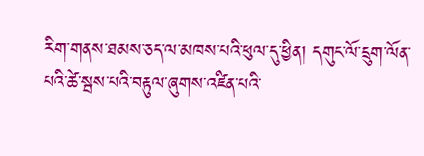རིག་གནས་ཐམས་ཅད་ལ་མཁས་པའི་ཕུལ་དུ་ཕྱིན། དགུང་ལོ་དྲུག་ལོན་པའི་ཚེ་སྦས་པའི་བརྟུལ་ཞུགས་འཛིན་པའི་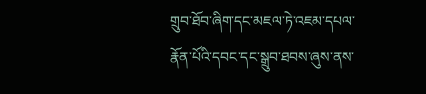གྲུབ་ཐོབ་ཞིག་དང་མཇལ་ཏེ་འཇམ་དཔལ་རྣོན་པོའི་དབང་དང་སྒྲུབ་ཐབས་ཞུས་ནས་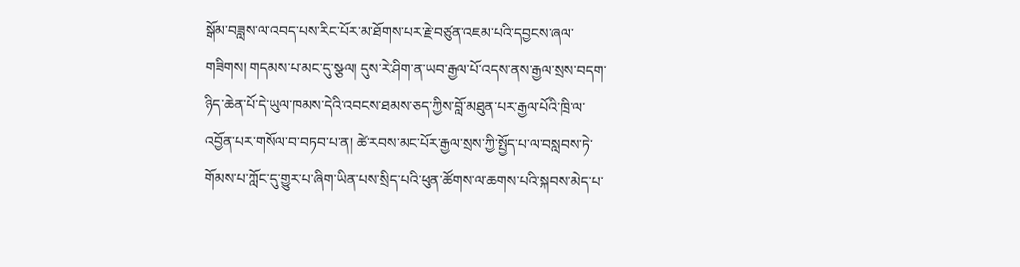སྒོམ་བཟླས་ལ་འབད་པས་རིང་པོར་མ་ཐོགས་པར་རྗེ་བཙུན་འཇམ་པའི་དབྱངས་ཞལ་གཟིགས། གདམས་པ་མང་དུ་སྩལ། དུས་རེ་ཤིག་ན་ཡབ་རྒྱལ་པོ་འདས་ནས་རྒྱལ་སྲས་བདག་ཉིད་ཆེན་པོ་དེ་ཡུལ་ཁམས་དེའི་འབངས་ཐམས་ཅད་ཀྱིས་བློ་མཐུན་པར་རྒྱལ་པོའི་ཁྲི་ལ་འབྱོན་པར་གསོལ་བ་བཏབ་པ་ན། ཚེ་རབས་མང་པོར་རྒྱལ་སྲས་ཀྱི་སྤྱོད་པ་ལ་བསླབས་ཏེ་གོམས་པ་ཀློང་དུ་གྱུར་པ་ཞིག་ཡིན་པས་སྲིད་པའི་ཕུན་ཚོགས་ལ་ཆགས་པའི་སྐབས་མེད་པ་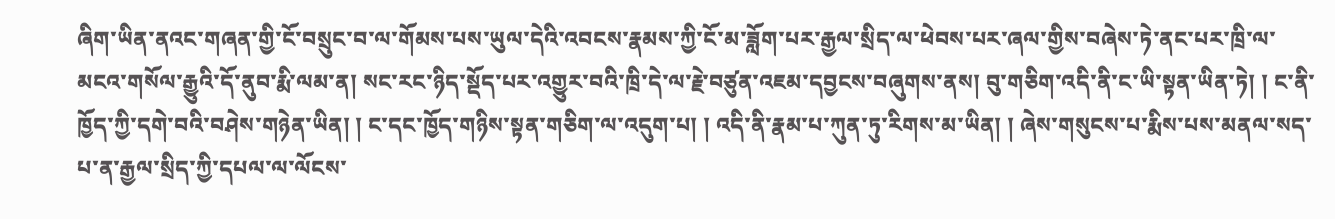ཞིག་ཡིན་ནའང་གཞན་གྱི་ངོ་བསྲུང་བ་ལ་གོམས་པས་ཡུལ་དེའི་འབངས་རྣམས་ཀྱི་ངོ་མ་ཟློག་པར་རྒྱལ་སྲིད་ལ་ཕེབས་པར་ཞལ་གྱིས་བཞེས་ཏེ་ནང་པར་ཁྲི་ལ་མངའ་གསོལ་རྒྱུའི་དོ་ནུབ་རྨི་ལམ་ན། སང་རང་ཉིད་སྡོད་པར་འགྱུར་བའི་ཁྲི་དེ་ལ་རྗེ་བཙུན་འཇམ་དབྱངས་བཞུགས་ནས། བུ་གཅིག་འདི་ནི་ང་ཡི་སྟན་ཡིན་ཏེ། ། ང་ནི་ཁྱོད་ཀྱི་དགེ་བའི་བཤེས་གཉེན་ཡིན། ། ང་དང་ཁྱོད་གཉིས་སྟན་གཅིག་ལ་འདུག་པ། ། འདི་ནི་རྣམ་པ་ཀུན་ཏུ་རིགས་མ་ཡིན། ། ཞེས་གསུངས་པ་རྨིས་པས་མནལ་སད་པ་ན་རྒྱལ་སྲིད་ཀྱི་དཔལ་ལ་ལོངས་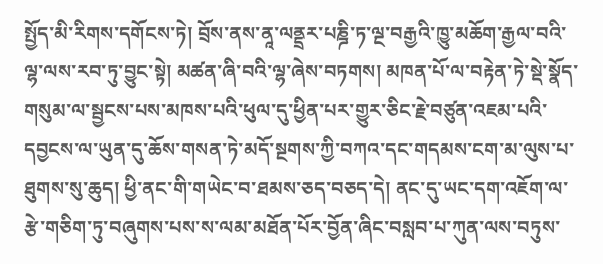སྤྱོད་མི་རིགས་དགོངས་ཏེ། བྲོས་ནས་ནཱ་ལནྡྲར་པཎྜི་ཏ་ལྔ་བརྒྱའི་ཁྱུ་མཆོག་རྒྱལ་བའི་ལྷ་ལས་རབ་ཏུ་བྱུང་སྟེ། མཚན་ཞི་བའི་ལྷ་ཞེས་བཏགས། མཁན་པོ་ལ་བརྟེན་ཏེ་སྡེ་སྣོད་གསུམ་ལ་སྦྱངས་པས་མཁས་པའི་ཕུལ་དུ་ཕྱིན་པར་གྱུར་ཅིང་རྗེ་བཙུན་འཇམ་པའི་དབྱངས་ལ་ཡུན་དུ་ཆོས་གསན་ཏེ་མདོ་སྔགས་ཀྱི་བཀའ་དང་གདམས་ངག་མ་ལུས་པ་ཐུགས་སུ་ཆུད། ཕྱི་ནང་གི་གཡེང་བ་ཐམས་ཅད་བཅད་དེ། ནང་དུ་ཡང་དག་འཇོག་ལ་རྩེ་གཅིག་ཏུ་བཞུགས་པས་ས་ལམ་མཐོན་པོར་བྱོན་ཞིང་བསླབ་པ་ཀུན་ལས་བཏུས་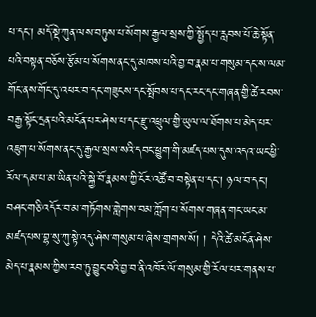པ་དང་། མདོ་སྡེ་ཀུན་ལས་བཏུས་པ་སོགས་རྒྱལ་སྲས་ཀྱི་སྤྱོད་པ་རླབས་པོ་ཆེ་སྟོན་པའི་བསྟན་བཅོས་རྩོམ་པ་སོགས་ནང་དུ་མཁས་པའི་བྱ་བ་རྣམ་པ་གསུམ་དང་ས་ལམ་གོང་ནས་གོང་དུ་འཕར་བ་དང་གཟུངས་དང་སྤོབས་པ་དང་རང་དང་གཞན་གྱི་ཚེ་རབས་བརྒྱ་སྟོང་དྲན་པའི་མངོན་པར་ཤེས་པ་དང་རྫུ་འཕྲུལ་གྱི་ཡུལ་ལ་ཐོགས་པ་མེད་པར་འཇུག་པ་སོགས་ནང་དུ་རྒྱལ་སྲས་སའི་དབང་ཕྱུག་གི་མཛད་པས་དུས་འདའ་ཡང་ཕྱི་རོལ་དམ་པ་མ་ཡིན་པའི་སྐྱེ་བོ་རྣམས་ཀྱི་ངོར་འཚོ་བ་བསྟེན་པ་དང་། ཉལ་བ་དང་། བཤང་གཅི་འདོར་བ་མ་གཏོགས་གླེགས་བམ་ཀློག་པ་སོགས་གཞན་གང་ཡང་མ་མཛད་པས་བྷ་སུ་ཀུ་སྟེ་འདུ་ཤེས་གསུམ་པ་ཞེས་གྲགས་སོ། ། དེའི་ཚེ་མངོན་ཤེས་མེད་པ་རྣམས་ཀྱིས་རབ་ཏུ་བྱུང་བའི་བྱ་བ་ནི་འཁོར་ལོ་གསུམ་གྱི་རོལ་པར་གནས་པ་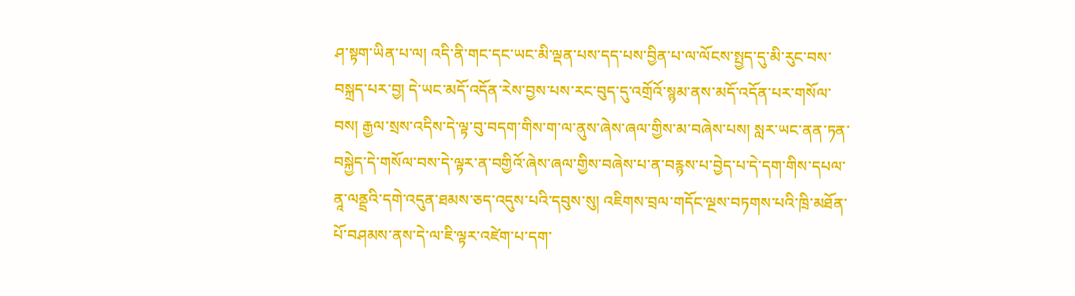ཤ་སྟག་ཡིན་པ་ལ། འདི་ནི་གང་དང་ཡང་མི་ལྡན་པས་དད་པས་བྱིན་པ་ལ་ལོངས་སྤྱད་དུ་མི་རུང་བས་བསྐྲད་པར་བྱ། དེ་ཡང་མདོ་འདོན་རེས་བྱས་པས་རང་བུད་དུ་འགྲོའོ་སྙམ་ནས་མདོ་འདོན་པར་གསོལ་བས། རྒྱལ་སྲས་འདིས་དེ་ལྟ་བུ་བདག་གིས་ག་ལ་ནུས་ཞེས་ཞལ་གྱིས་མ་བཞེས་པས། སླར་ཡང་ནན་ཏན་བསྐྱེད་དེ་གསོལ་བས་དེ་ལྟར་ན་བགྱིའོ་ཞེས་ཞལ་གྱིས་བཞེས་པ་ན་བརྙས་པ་བྱེད་པ་དེ་དག་གིས་དཔལ་ནཱ་ལནྡྲའི་དགེ་འདུན་ཐམས་ཅད་འདུས་པའི་དབུས་སུ། འཇིགས་བྲལ་གདོང་ལྔས་བཏགས་པའི་ཁྲི་མཐོན་པོ་བཤམས་ནས་དེ་ལ་ཇི་ལྟར་འཛེག་པ་དག་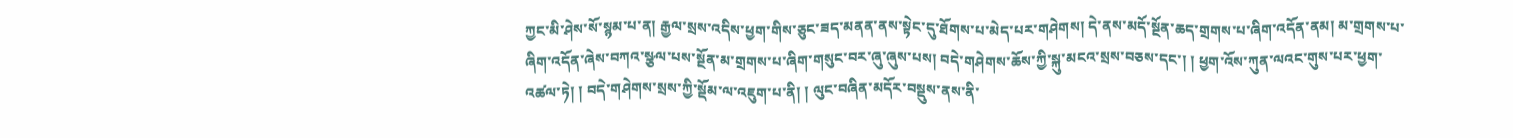ཀྱང་མི་ཤེས་སོ་སྙམ་པ་ན། རྒྱལ་སྲས་འདིས་ཕྱག་གིས་ཅུང་ཟད་མནན་ནས་སྟེང་དུ་ཐོགས་པ་མེད་པར་གཤེགས། དེ་ནས་མདོ་སྔོན་ཆད་གྲགས་པ་ཞིག་འདོན་ནམ། མ་གྲགས་པ་ཞིག་འདོན་ཞེས་བཀའ་སྩལ་པས་སྔོན་མ་གྲགས་པ་ཞིག་གསུང་བར་ཞུ་ཞུས་པས། བདེ་གཤེགས་ཆོས་ཀྱི་སྐུ་མངའ་སྲས་བཅས་དང་། ། ཕྱག་འོས་ཀུན་ལའང་གུས་པར་ཕྱག་འཚལ་ཏེ། ། བདེ་གཤེགས་སྲས་ཀྱི་སྡོམ་ལ་འཇུག་པ་ནི། ། ལུང་བཞིན་མདོར་བསྡུས་ནས་ནི་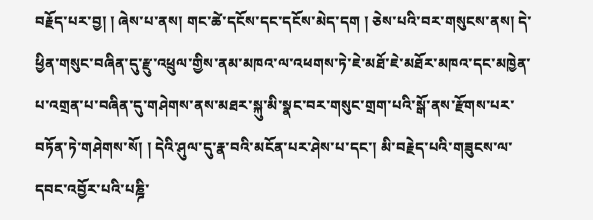བརྗོད་པར་བྱ། ། ཞེས་པ་ནས། གང་ཚེ་དངོས་དང་དངོས་མེད་དག ། ཅེས་པའི་བར་གསུངས་ནས། དེ་ཕྱིན་གསུང་བཞིན་དུ་རྫུ་འཕྲུལ་གྱིས་ནམ་མཁའ་ལ་འཕགས་ཏེ་ཇེ་མཐོ་ཇེ་མཐོར་མཁའ་དང་མཁྱེན་པ་འགྲན་པ་བཞིན་དུ་གཤེགས་ནས་མཐར་སྐུ་མི་སྣང་བར་གསུང་གྲག་པའི་སྒོ་ནས་རྫོགས་པར་བཏོན་ཏེ་གཤེགས་སོ། ། དེའི་ཤུལ་དུ་རྣ་བའི་མངོན་པར་ཤེས་པ་དང་། མི་བརྗེད་པའི་གཟུངས་ལ་དབང་འབྱོར་པའི་པཎྜི་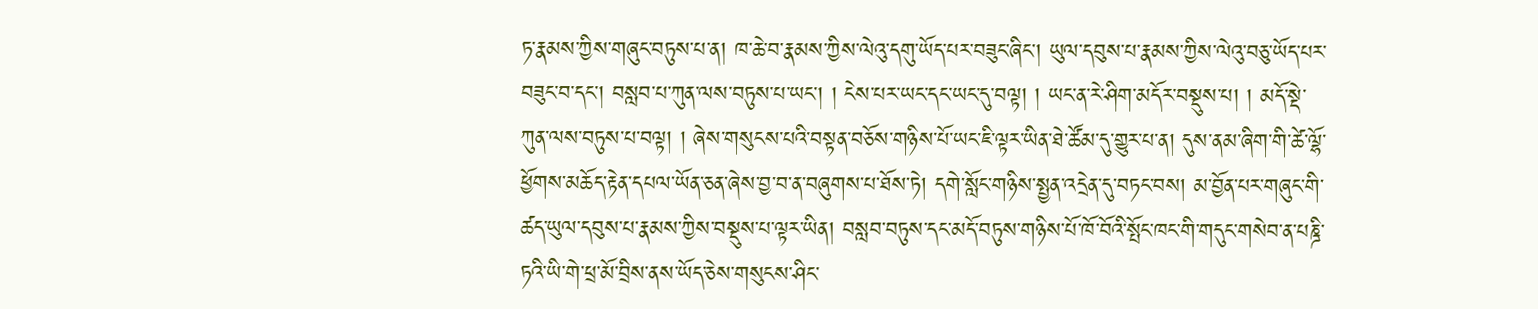ཏ་རྣམས་ཀྱིས་གཞུང་བཏུས་པ་ན། ཁ་ཆེ་བ་རྣམས་ཀྱིས་ལེའུ་དགུ་ཡོད་པར་བཟུང་ཞིང་། ཡུལ་དབུས་པ་རྣམས་ཀྱིས་ལེའུ་བཅུ་ཡོད་པར་བཟུང་བ་དང་། བསླབ་པ་ཀུན་ལས་བཏུས་པ་ཡང་། ། ངེས་པར་ཡང་དང་ཡང་དུ་བལྟ། ། ཡང་ན་རེ་ཤིག་མདོར་བསྡུས་པ། ། མདོ་སྡེ་ཀུན་ལས་བཏུས་པ་བལྟ། ། ཞེས་གསུངས་པའི་བསྟན་བཅོས་གཉིས་པོ་ཡང་ཇི་ལྟར་ཡིན་ཐེ་ཚོམ་དུ་གྱུར་པ་ན། དུས་ནམ་ཞིག་གི་ཚེ་ལྷོ་ཕྱོགས་མཆོད་རྟེན་དཔལ་ཡོན་ཅན་ཞེས་བྱ་བ་ན་བཞུགས་པ་ཐོས་ཏེ། དགེ་སློང་གཉིས་སྤྱན་འདྲེན་དུ་བཏང་བས། མ་བྱོན་པར་གཞུང་གི་ཚད་ཡུལ་དབུས་པ་རྣམས་ཀྱིས་བསྡུས་པ་ལྟར་ཡིན། བསླབ་བཏུས་དང་མདོ་བཏུས་གཉིས་པོ་ཁོ་བོའི་སྤོང་ཁང་གི་གདུང་གསེབ་ན་པཎྜི་ཏའི་ཡི་གེ་ཕྲ་མོ་བྲིས་ནས་ཡོད་ཅེས་གསུངས་ཤིང་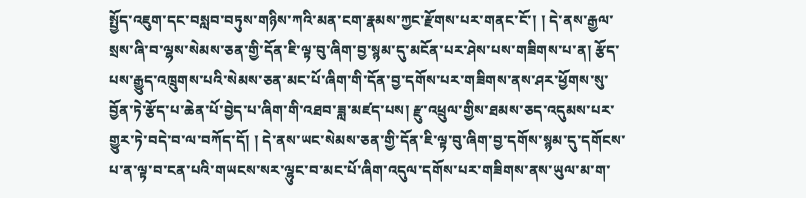སྤྱོད་འཇུག་དང་བསླབ་བཏུས་གཉིས་ཀའི་མན་ངག་རྣམས་ཀྱང་རྫོགས་པར་གནང་ངོ་། ། དེ་ནས་རྒྱལ་སྲས་ཞི་བ་ལྷས་སེམས་ཅན་གྱི་དོན་ཇི་ལྟ་བུ་ཞིག་བྱ་སྙམ་དུ་མངོན་པར་ཤེས་པས་གཟིགས་པ་ན། རྩོད་པས་རྒྱུད་འཁྲུགས་པའི་སེམས་ཅན་མང་པོ་ཞིག་གི་དོན་བྱ་དགོས་པར་གཟིགས་ནས་ཤར་ཕྱོགས་སུ་བྱོན་ཏེ་རྩོད་པ་ཆེན་པོ་བྱེད་པ་ཞིག་གི་འཐབ་ཟླ་མཛད་པས། རྫུ་འཕྲུལ་གྱིས་ཐམས་ཅད་འདུམས་པར་གྱུར་ཏེ་བདེ་བ་ལ་བཀོད་དོ། ། དེ་ནས་ཡང་སེམས་ཅན་གྱི་དོན་ཇི་ལྟ་བུ་ཞིག་བྱ་དགོས་སྙམ་དུ་དགོངས་པ་ན་ལྟ་བ་ངན་པའི་གཡངས་སར་ལྷུང་བ་མང་པོ་ཞིག་འདུལ་དགོས་པར་གཟིགས་ནས་ཡུལ་མ་ག་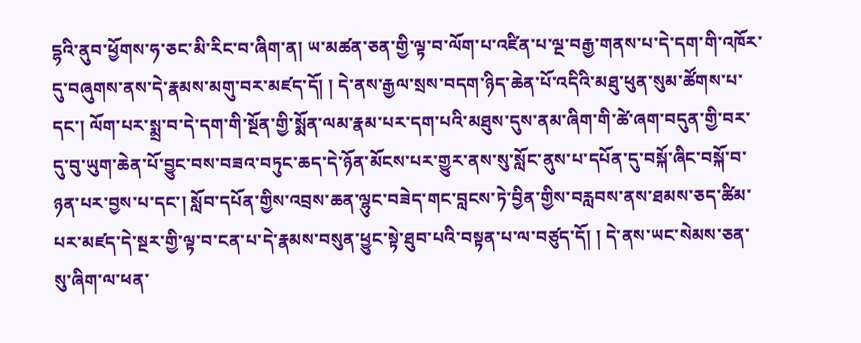དྷའི་ནུབ་ཕྱོགས་ཧ་ཅང་མི་རིང་བ་ཞིག་ན། ཡ་མཚན་ཅན་གྱི་ལྟ་བ་ལོག་པ་འཛིན་པ་ལྔ་བརྒྱ་གནས་པ་དེ་དག་གི་འཁོར་དུ་བཞུགས་ནས་དེ་རྣམས་མགུ་བར་མཛད་དོ། ། དེ་ནས་རྒྱལ་སྲས་བདག་ཉིད་ཆེན་པོ་འདིའི་མཐུ་ཕུན་སུམ་ཚོགས་པ་དང་། ལོག་པར་སྨྲ་བ་དེ་དག་གི་སྔོན་གྱི་སྨོན་ལམ་རྣམ་པར་དག་པའི་མཐུས་དུས་ནམ་ཞིག་གི་ཚེ་ཞག་བདུན་གྱི་བར་དུ་བུ་ཡུག་ཆེན་པོ་བྱུང་བས་བཟའ་བཏུང་ཆད་དེ་ཉོན་མོངས་པར་གྱུར་ནས་སུ་སློང་ནུས་པ་དཔོན་དུ་བསྐོ་ཞིང་བསྐོ་བ་ཉན་པར་བྱས་པ་དང་། སློབ་དཔོན་གྱིས་འབྲས་ཆན་ལྷུང་བཟེད་གང་བླངས་ཏེ་བྱིན་གྱིས་བརླབས་ནས་ཐམས་ཅད་ཚིམ་པར་མཛད་དེ་སྔར་གྱི་ལྟ་བ་ངན་པ་དེ་རྣམས་བསུན་ཕྱུང་སྟེ་ཐུབ་པའི་བསྟན་པ་ལ་བཙུད་དོ། ། དེ་ནས་ཡང་སེམས་ཅན་སུ་ཞིག་ལ་ཕན་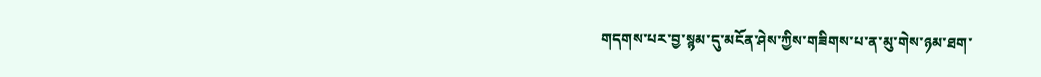གདགས་པར་བྱ་སྙམ་དུ་མངོན་ཤེས་ཀྱིས་གཟིགས་པ་ན་མུ་གེས་ཉམ་ཐག་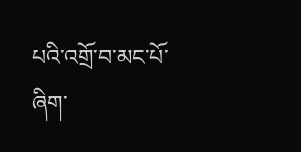པའི་འགྲོ་བ་མང་པོ་ཞིག་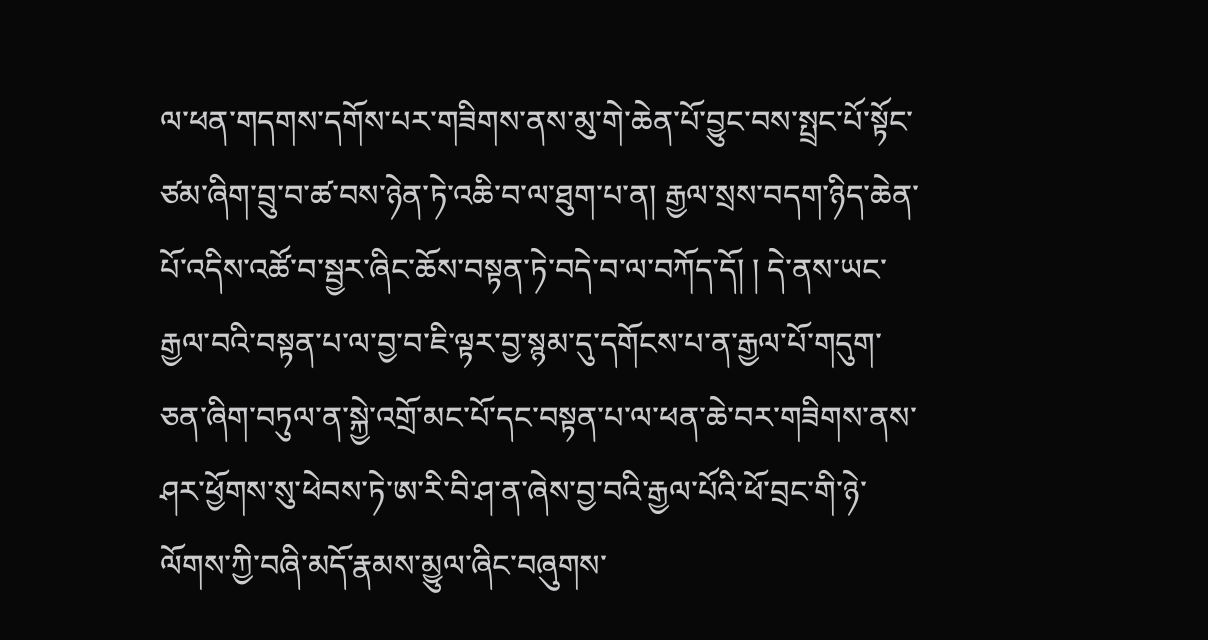ལ་ཕན་གདགས་དགོས་པར་གཟིགས་ནས་མུ་གེ་ཆེན་པོ་བྱུང་བས་སྤྲང་པོ་སྟོང་ཙམ་ཞིག་བྲུ་བ་ཚ་བས་ཉེན་ཏེ་འཆི་བ་ལ་ཐུག་པ་ན། རྒྱལ་སྲས་བདག་ཉིད་ཆེན་པོ་འདིས་འཚོ་བ་སྦྱར་ཞིང་ཆོས་བསྟན་ཏེ་བདེ་བ་ལ་བཀོད་དོ། ། དེ་ནས་ཡང་རྒྱལ་བའི་བསྟན་པ་ལ་བྱ་བ་ཇི་ལྟར་བྱ་སྙམ་དུ་དགོངས་པ་ན་རྒྱལ་པོ་གདུག་ཅན་ཞིག་བཏུལ་ན་སྐྱེ་འགྲོ་མང་པོ་དང་བསྟན་པ་ལ་ཕན་ཆེ་བར་གཟིགས་ནས་ཤར་ཕྱོགས་སུ་ཕེབས་ཏེ་ཨ་རི་བི་ཤ་ན་ཞེས་བྱ་བའི་རྒྱལ་པོའི་ཕོ་བྲང་གི་ཉེ་ལོགས་ཀྱི་བཞི་མདོ་རྣམས་མྱུལ་ཞིང་བཞུགས་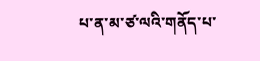པ་ན་མ་ཙ་ལའི་གནོད་པ་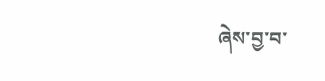ཞེས་བྱ་བ་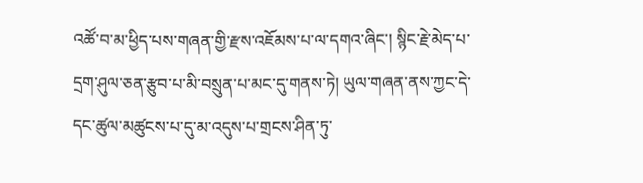འཚོ་བ་མ་ཕྱིད་པས་གཞན་གྱི་རྫས་འཇོམས་པ་ལ་དགའ་ཞིང་། སྙིང་རྗེ་མེད་པ་དྲག་ཤུལ་ཅན་རྩུབ་པ་མི་བསྲུན་པ་མང་དུ་གནས་ཏེ། ཡུལ་གཞན་ནས་ཀྱང་དེ་དང་ཚུལ་མཚུངས་པ་དུ་མ་འདུས་པ་གྲངས་ཤིན་ཏུ་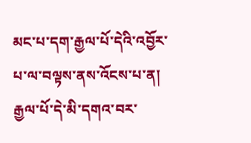མང་པ་དག་རྒྱལ་པོ་དེའི་འབྱོར་པ་ལ་བལྟས་ནས་འོངས་པ་ན། རྒྱལ་པོ་དེ་མི་དགའ་བར་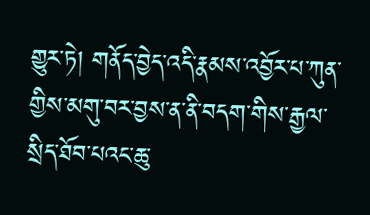གྱུར་ཏེ། གནོད་བྱེད་འདི་རྣམས་འབྱོར་པ་ཀུན་གྱིས་མགུ་བར་བྱས་ན་ནི་བདག་གིས་རྒྱལ་སྲིད་ཐོབ་པའང་ཆུ་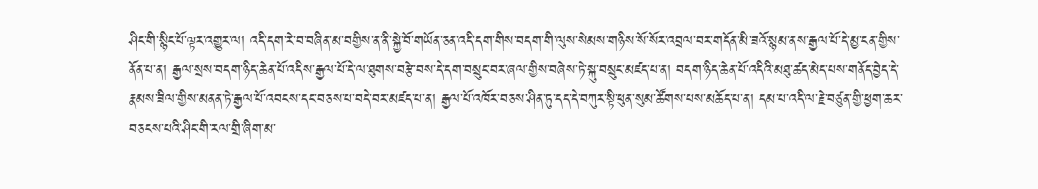ཤིང་གི་སྙིང་པོ་ལྟར་འགྱུར་ལ། འདི་དག་རེ་བ་བཞིན་མ་བགྱིས་ན་ནི་སྐྱེ་བོ་གཡོན་ཅན་འདི་དག་གིས་བདག་གི་ལུས་སེམས་གཉིས་སོ་སོར་འབྲལ་བར་གདོན་མི་ཟའོ་སྙམ་ནས་རྒྱལ་པོ་དེ་མྱ་ངན་གྱིས་ནོན་པ་ན། རྒྱལ་སྲས་བདག་ཉིད་ཆེན་པོ་འདིས་རྒྱལ་པོ་དེ་ལ་ཐུགས་བརྩེ་བས་དེ་དག་བསྲུང་བར་ཞལ་གྱིས་བཞེས་ཏེ་སྐུ་བསྲུང་མཛད་པ་ན། བདག་ཉིད་ཆེན་པོ་འདིའི་མཐུ་ཚད་མེད་པས་གནོད་བྱེད་དེ་རྣམས་ཟིལ་གྱིས་མནན་ཏེ་རྒྱལ་པོ་འབངས་དང་བཅས་པ་བདེ་བར་མཛད་པ་ན། རྒྱལ་པོ་འཁོར་བཅས་ཤིན་ཏུ་དད་དེ་བཀུར་སྟི་ཕུན་སུམ་ཚོགས་པས་མཆོད་པ་ན། དམ་པ་འདི་ལ་རྗེ་བཙུན་གྱི་ཕྱག་ཆར་བཅངས་པའི་ཤིང་གི་རལ་གྲི་ཞིག་མ་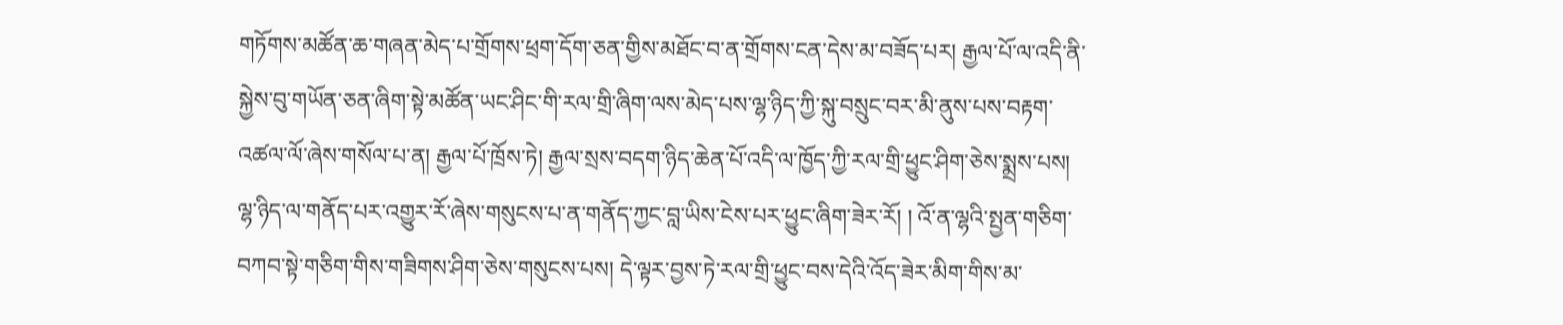གཏོགས་མཚོན་ཆ་གཞན་མེད་པ་གྲོགས་ཕྲག་དོག་ཅན་གྱིས་མཐོང་བ་ན་གྲོགས་ངན་དེས་མ་བཟོད་པར། རྒྱལ་པོ་ལ་འདི་ནི་སྐྱེས་བུ་གཡོན་ཅན་ཞིག་སྟེ་མཚོན་ཡང་ཤིང་གི་རལ་གྲི་ཞིག་ལས་མེད་པས་ལྷ་ཉིད་ཀྱི་སྐུ་བསྲུང་བར་མི་ནུས་པས་བརྟག་འཚལ་ལོ་ཞེས་གསོལ་པ་ན། རྒྱལ་པོ་ཁྲོས་ཏེ། རྒྱལ་སྲས་བདག་ཉིད་ཆེན་པོ་འདི་ལ་ཁྱོད་ཀྱི་རལ་གྲི་ཕྱུང་ཤིག་ཅེས་སྨྲས་པས། ལྷ་ཉིད་ལ་གནོད་པར་འགྱུར་རོ་ཞེས་གསུངས་པ་ན་གནོད་ཀྱང་བླ་ཡིས་ངེས་པར་ཕྱུང་ཞིག་ཟེར་རོ། ། འོ་ན་ལྷའི་སྤྱན་གཅིག་བཀབ་སྟེ་གཅིག་གིས་གཟིགས་ཤིག་ཅེས་གསུངས་པས། དེ་ལྟར་བྱས་ཏེ་རལ་གྲི་ཕྱུང་བས་དེའི་འོད་ཟེར་མིག་གིས་མ་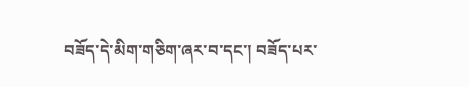བཟོད་དེ་མིག་གཅིག་ཞར་བ་དང་། བཟོད་པར་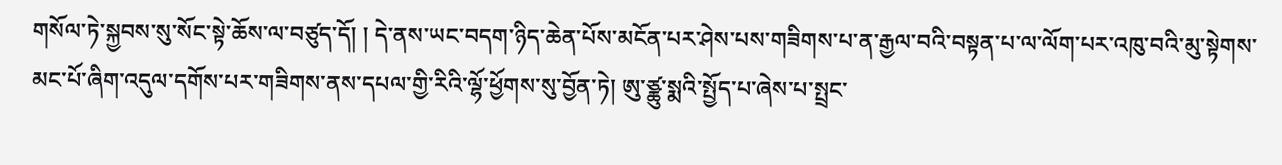གསོལ་ཏེ་སྐྱབས་སུ་སོང་སྟེ་ཆོས་ལ་བཙུད་དོ། ། དེ་ནས་ཡང་བདག་ཉིད་ཆེན་པོས་མངོན་པར་ཤེས་པས་གཟིགས་པ་ན་རྒྱལ་བའི་བསྟན་པ་ལ་ལོག་པར་འཁུ་བའི་མུ་སྟེགས་མང་པོ་ཞིག་འདུལ་དགོས་པར་གཟིགས་ནས་དཔལ་གྱི་རིའི་ལྷོ་ཕྱོགས་སུ་བྱོན་ཏེ། ཨུ་ཙྪུ་སྨའི་སྤྱོད་པ་ཞེས་པ་སྤྲང་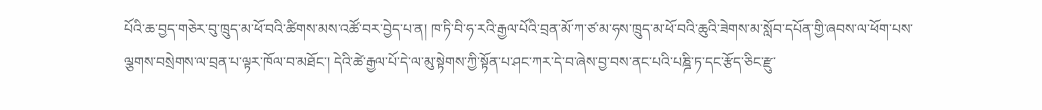པོའི་ཆ་བྱད་གཅེར་བུ་ཁྲུད་མ་ཕོ་བའི་ཚིགས་མས་འཚོ་བར་བྱེད་པ་ན། ཁ་ཏི་བི་ཧ་རའི་རྒྱལ་པོའི་བྲན་མོ་ཀ་ཙ་མ་ཧས་ཁྲུད་མ་ཕོ་བའི་ཆུའི་ཟེགས་མ་སློབ་དཔོན་གྱི་ཞབས་ལ་ཕོག་པས་ལྕགས་བསྲེགས་ལ་བྲན་པ་ལྟར་ཁོལ་བ་མཐོང་། དེའི་ཚེ་རྒྱལ་པོ་དེ་ལ་མུ་སྟེགས་ཀྱི་སྟོན་པ་ཤང་ཀར་དེ་བ་ཞེས་བྱ་བས་ནང་པའི་པཎྜི་ཏ་དང་རྩོད་ཅིང་རྫུ་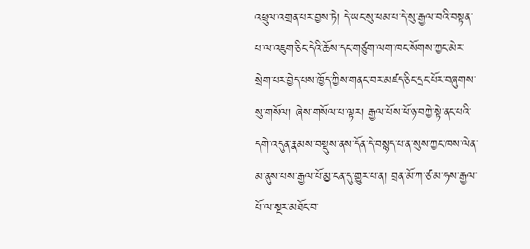འཕྲུལ་འགྲན་པར་བྱས་ཏེ། དེ་ཡང་སུ་ཕམ་པ་དེ་སུ་རྒྱལ་བའི་བསྟན་པ་ལ་འཇུག་ཅིང་དེའི་ཆོས་དང་གཙུག་ལག་ཁང་སོགས་ཀྱང་མེར་སྲེག་པར་བྱེད་པས་ཁྱོད་ཀྱིས་གནང་བར་མཛད་ཅིང་དྲང་པོར་བཞུགས་སུ་གསོལ། ཞེས་གསོལ་པ་ལྟར། རྒྱལ་པོས་ཕོ་ཉ་བཀྱེ་སྟེ་ནང་པའི་དགེ་འདུན་རྣམས་བསྡུས་ནས་དོན་དེ་བསྙད་པ་ན་སུས་ཀྱང་ཁས་ལེན་མ་ནུས་པས་རྒྱལ་པོ་མྱ་ངན་དུ་གྱུར་པ་ན། བྲན་མོ་ཀ་ཙ་མ་ཧས་རྒྱལ་པོ་ལ་སྔར་མཐོང་བ་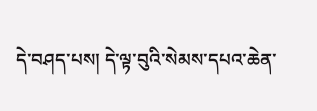དེ་བཤད་པས། དེ་ལྟ་བུའི་སེམས་དཔའ་ཆེན་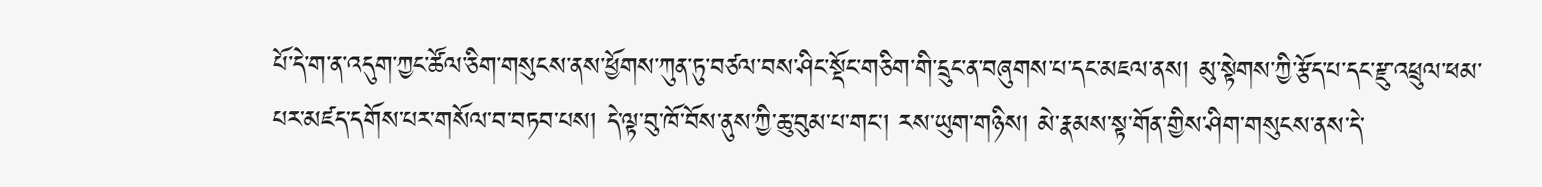པོ་དེ་ག་ན་འདུག་ཀྱང་ཚོལ་ཅིག་གསུངས་ནས་ཕྱོགས་ཀུན་ཏུ་བཙལ་བས་ཤིང་སྡོང་གཅིག་གི་དྲུང་ན་བཞུགས་པ་དང་མཇལ་ནས། མུ་སྟེགས་ཀྱི་རྩོད་པ་དང་རྫུ་འཕྲུལ་ཕམ་པར་མཛད་དགོས་པར་གསོལ་བ་བཏབ་པས། དེ་ལྟ་བུ་ཁོ་བོས་ནུས་ཀྱི་ཆུ་བུམ་པ་གང་། རས་ཡུག་གཉིས། མེ་རྣམས་སྟ་གོན་གྱིས་ཤིག་གསུངས་ནས་དེ་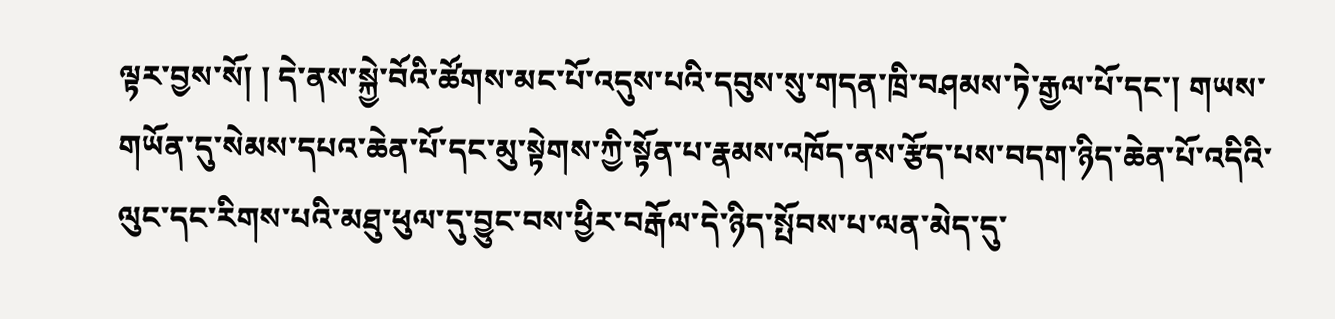ལྟར་བྱས་སོ། ། དེ་ནས་སྐྱེ་བོའི་ཚོགས་མང་པོ་འདུས་པའི་དབུས་སུ་གདན་ཁྲི་བཤམས་ཏེ་རྒྱལ་པོ་དང་། གཡས་གཡོན་དུ་སེམས་དཔའ་ཆེན་པོ་དང་མུ་སྟེགས་ཀྱི་སྟོན་པ་རྣམས་འཁོད་ནས་རྩོད་པས་བདག་ཉིད་ཆེན་པོ་འདིའི་ལུང་དང་རིགས་པའི་མཐུ་ཕུལ་དུ་བྱུང་བས་ཕྱིར་བརྒོལ་དེ་ཉིད་སྤོབས་པ་ལན་མེད་དུ་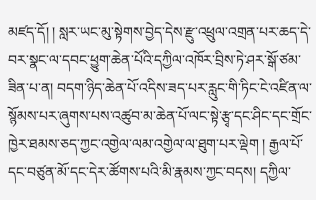མཛད་དོ། ། སླར་ཡང་མུ་སྟེགས་བྱེད་དེས་རྫུ་འཕྲུལ་འགྲན་པར་ཆད་དེ་བར་སྣང་ལ་དབང་ཕྱུག་ཆེན་པོའི་དཀྱིལ་འཁོར་བྲིས་ཏེ་ཤར་སྒོ་ཙམ་ཟིན་པ་ན། བདག་ཉིད་ཆེན་པོ་འདིས་ཟད་པར་རླུང་གི་ཏིང་ངེ་འཛིན་ལ་སྙོམས་པར་ཞུགས་པས་འཚུབ་མ་ཆེན་པོ་ལང་སྟེ་རྩྭ་དང་ཤིང་དང་གྲོང་ཁྱེར་ཐམས་ཅད་ཀྱང་འགྱེལ་ལམ་འགྱེལ་ལ་ཐུག་པར་ལྡེག ། རྒྱལ་པོ་དང་བཙུན་མོ་དང་དེར་ཚོགས་པའི་མི་རྣམས་ཀྱང་བདས། དཀྱིལ་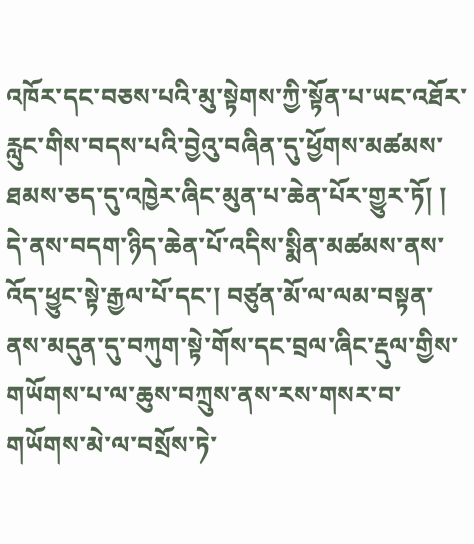འཁོར་དང་བཅས་པའི་མུ་སྟེགས་ཀྱི་སྟོན་པ་ཡང་འཐོར་རླུང་གིས་བདས་པའི་བྱེའུ་བཞིན་དུ་ཕྱོགས་མཚམས་ཐམས་ཅད་དུ་འཁྱེར་ཞིང་མུན་པ་ཆེན་པོར་གྱུར་ཏོ། ། དེ་ནས་བདག་ཉིད་ཆེན་པོ་འདིས་སྨིན་མཚམས་ནས་འོད་ཕྱུང་སྟེ་རྒྱལ་པོ་དང་། བཙུན་མོ་ལ་ལམ་བསྟན་ནས་མདུན་དུ་བཀུག་སྟེ་གོས་དང་བྲལ་ཞིང་རྡུལ་གྱིས་གཡོགས་པ་ལ་ཆུས་བཀྲུས་ནས་རས་གསར་བ་གཡོགས་མེ་ལ་བསྲོས་ཏེ་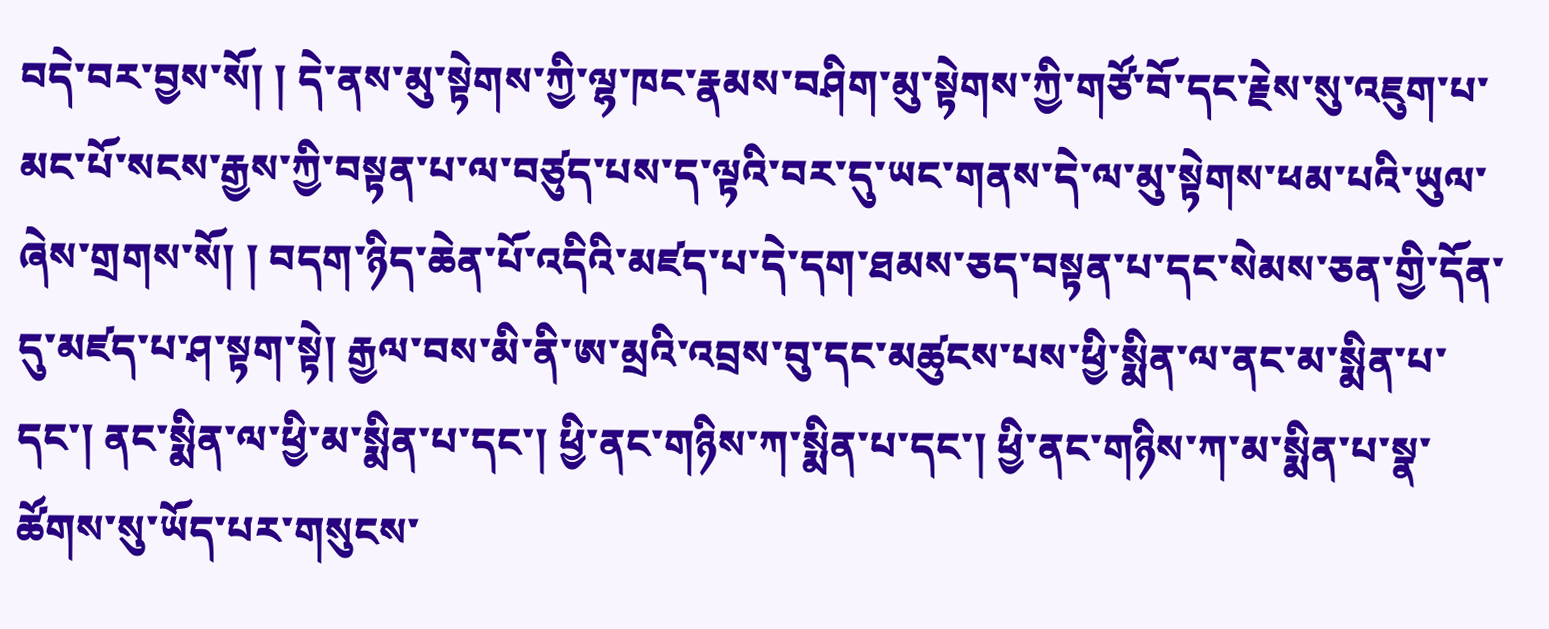བདེ་བར་བྱས་སོ། ། དེ་ནས་མུ་སྟེགས་ཀྱི་ལྷ་ཁང་རྣམས་བཤིག་མུ་སྟེགས་ཀྱི་གཙོ་བོ་དང་རྗེས་སུ་འཇུག་པ་མང་པོ་སངས་རྒྱས་ཀྱི་བསྟན་པ་ལ་བཙུད་པས་ད་ལྟའི་བར་དུ་ཡང་གནས་དེ་ལ་མུ་སྟེགས་ཕམ་པའི་ཡུལ་ཞེས་གྲགས་སོ། ། བདག་ཉིད་ཆེན་པོ་འདིའི་མཛད་པ་དེ་དག་ཐམས་ཅད་བསྟན་པ་དང་སེམས་ཅན་གྱི་དོན་དུ་མཛད་པ་ཤ་སྟག་སྟེ། རྒྱལ་བས་མི་ནི་ཨ་མྲའི་འབྲས་བུ་དང་མཚུངས་པས་ཕྱི་སྨིན་ལ་ནང་མ་སྨིན་པ་དང་། ནང་སྨིན་ལ་ཕྱི་མ་སྨིན་པ་དང་། ཕྱི་ནང་གཉིས་ཀ་སྨིན་པ་དང་། ཕྱི་ནང་གཉིས་ཀ་མ་སྨིན་པ་སྣ་ཚོགས་སུ་ཡོད་པར་གསུངས་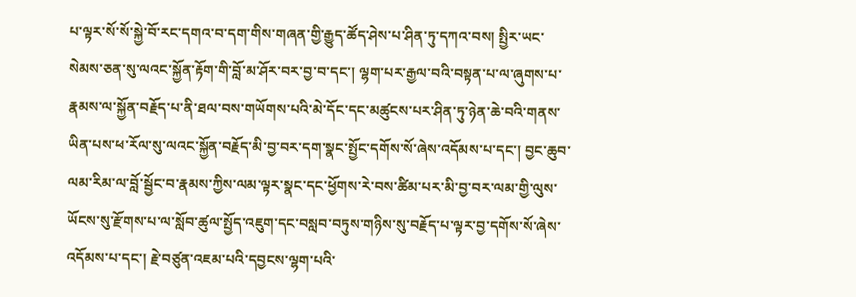པ་ལྟར་སོ་སོ་སྐྱེ་བོ་རང་དགའ་བ་དག་གིས་གཞན་གྱི་རྒྱུད་ཚོད་ཤེས་པ་ཤིན་ཏུ་དཀའ་བས། སྤྱིར་ཡང་སེམས་ཅན་སུ་ལའང་སྐྱོན་རྟོག་གི་བློ་མ་ཤོར་བར་བྱ་བ་དང་། ལྷག་པར་རྒྱལ་བའི་བསྟན་པ་ལ་ཞུགས་པ་རྣམས་ལ་སྐྱོན་བརྗོད་པ་ནི་ཐལ་བས་གཡོགས་པའི་མེ་དོང་དང་མཚུངས་པར་ཤིན་ཏུ་ཉེན་ཆེ་བའི་གནས་ཡིན་པས་ཕ་རོལ་སུ་ལའང་སྐྱོན་བརྗོད་མི་བྱ་བར་དག་སྣང་སྤྱོང་དགོས་སོ་ཞེས་འདོམས་པ་དང་། བྱང་ཆུབ་ལམ་རིམ་ལ་བློ་སྦྱོང་བ་རྣམས་ཀྱིས་ལམ་ལྟར་སྣང་དང་ཕྱོགས་རེ་བས་ཚིམ་པར་མི་བྱ་བར་ལམ་གྱི་ལུས་ཡོངས་སུ་རྫོགས་པ་ལ་སློབ་ཚུལ་སྤྱོད་འཇུག་དང་བསླབ་བཏུས་གཉིས་སུ་བརྗོད་པ་ལྟར་བྱ་དགོས་སོ་ཞེས་འདོམས་པ་དང་། རྗེ་བཙུན་འཇམ་པའི་དབྱངས་ལྷག་པའི་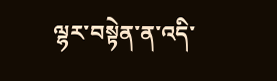ལྷར་བསྟེན་ན་འདི་